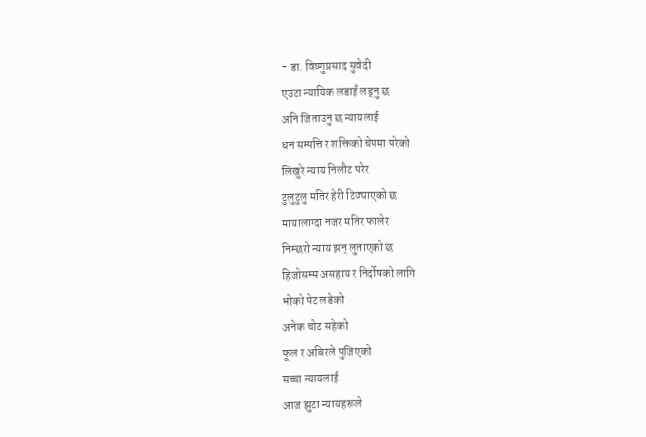- डा. विष्णुप्रसाद सुवेदी
एउटा न्यायिक लडाइँ लड्नु छ
अनि जिताउनु छ न्यायलाई
धन सम्पत्ति र शक्तिको चेपमा परेको
लिखुरे न्याय निलौट परेर
टुलुटुलु मतिर हेरी टिठ्याएको छ
मायालाग्दा नजर मतिर फालेर
निम्छरो न्याय झन् लुताएको छ
हिजोसम्म असहाय र निर्दोषको लागि
भोको पेट लडेको
अनेक चोट सहेको
फूल र अबिरले पुजिएको
सच्चा न्यायलाई
आज झुटा न्यायहरूले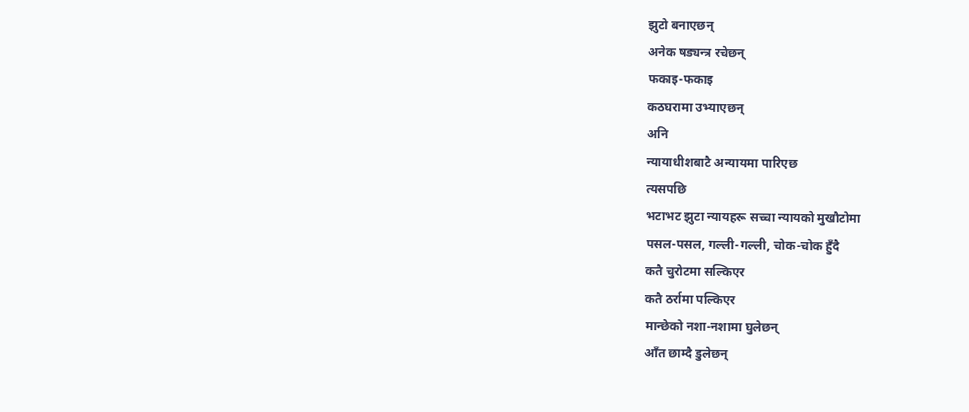झुटो बनाएछन्
अनेक षड्यन्त्र रचेछन्
फकाइ-फकाइ
कठघरामा उभ्याएछन्
अनि
न्यायाधीशबाटै अन्यायमा पारिएछ
त्यसपछि
भटाभट झुटा न्यायहरू सच्चा न्यायको मुखौटोमा
पसल-पसल, गल्ली-गल्ली, चोक-चोक हुँदै
कतै चुरोटमा सल्किएर
कतै ठर्रामा पल्किएर
मान्छेको नशा-नशामा घुलेछन्
आँत छाम्दै डुलेछन्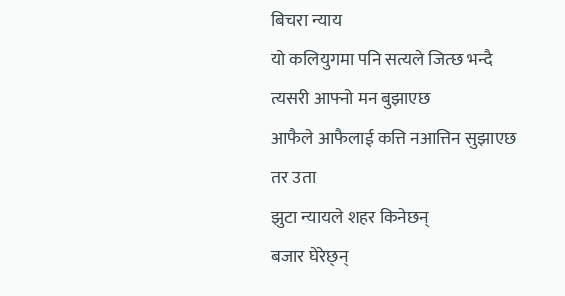बिचरा न्याय
यो कलियुगमा पनि सत्यले जित्छ भन्दै
त्यसरी आफ्नो मन बुझाएछ
आफैले आफैलाई कत्ति नआत्तिन सुझाएछ
तर उता
झुटा न्यायले शहर किनेछन्
बजार घेरेछ्न्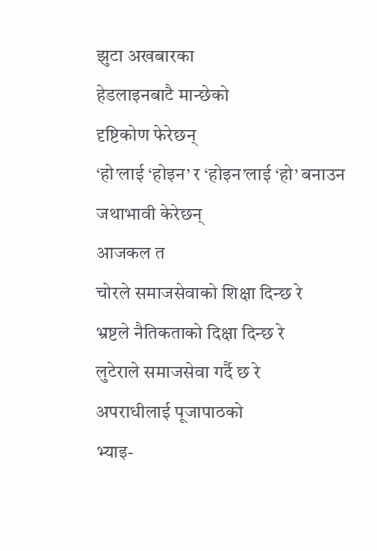झुटा अखबारका
हेडलाइनबाटै मान्छेको
दृष्टिकोण फेरेछन्
‘हो’लाई ‘होइन’ र ‘होइन’लाई ‘हो’ बनाउन
जथाभावी केरेछन्
आजकल त
चोरले समाजसेवाको शिक्षा दिन्छ रे
भ्रष्टले नैतिकताको दिक्षा दिन्छ रे
लुटेराले समाजसेवा गर्दै छ रे
अपराधीलाई पूजापाठको
भ्याइ-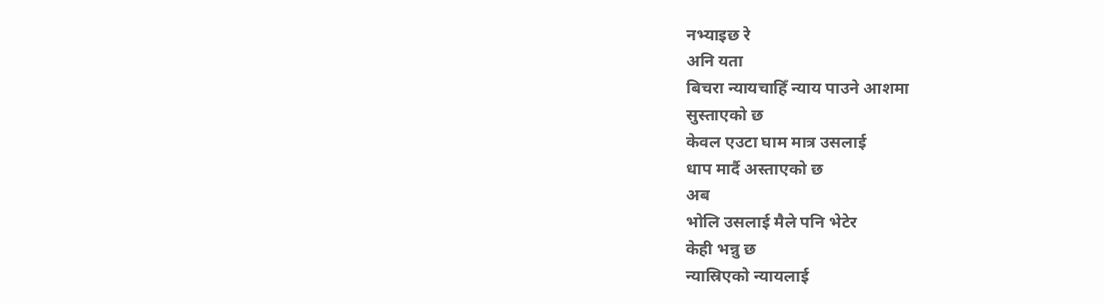नभ्याइछ रे
अनि यता
बिचरा न्यायचाहिँ न्याय पाउने आशमा
सुस्ताएको छ
केवल एउटा घाम मात्र उसलाई
धाप मार्दै अस्ताएको छ
अब
भोलि उसलाई मैले पनि भेटेर
केही भन्नु छ
न्यास्रिएको न्यायलाई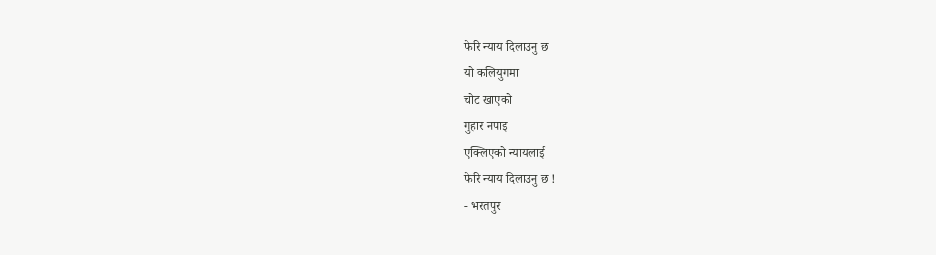फेरि न्याय दिलाउनु छ
यो कलियुगमा
चोट खाएको
गुहार नपाइ
एक्लिएको न्यायलाई
फेरि न्याय दिलाउनु छ !
- भरतपुर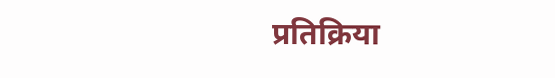प्रतिक्रिया